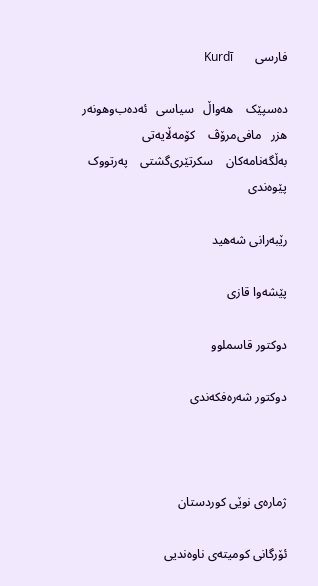فارسی       Kurdī

ده‌سپێک    هه‌واڵ   سیاسی   ئه‌ده‌ب‌وهونه‌ر   هزر   مافی‌مرۆڤ    کۆمه‌ڵایه‌تی   به‌ڵگه‌نامه‌کان    سکرتێری‌گشتی    په‌رتووک    پێوه‌ندی

رێبه‌رانی شه‌هید

پێشه‌وا قازی‌

دوكتور قاسملوو

دوكتور شه‌ره‌فکه‌ندی



ژماره‌ی نوێی كوردستان

ئۆرگانی كومیته‌ی ناوه‌ندیی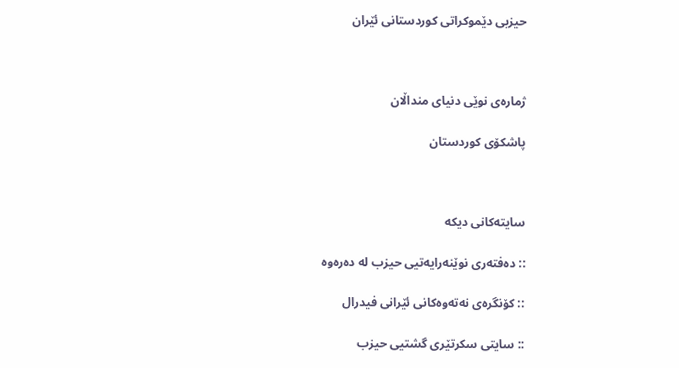حیزبی دێموكراتی كوردستانی ئێران



ژماره‌ی نوێی دنیای منداڵان

پاشكۆی كوردستان



سایته‌کانی دیکه

:: ده‌فته‌ری نوێنه‌رایه‌تیی حیزب له ده‌ره‌وه

:: كۆنگره‌ی‌ نه‌ته‌وه‌كانی‌ ئێرانی‌ فیدرال

:: سایتی سکرتێری گشتیی حیزب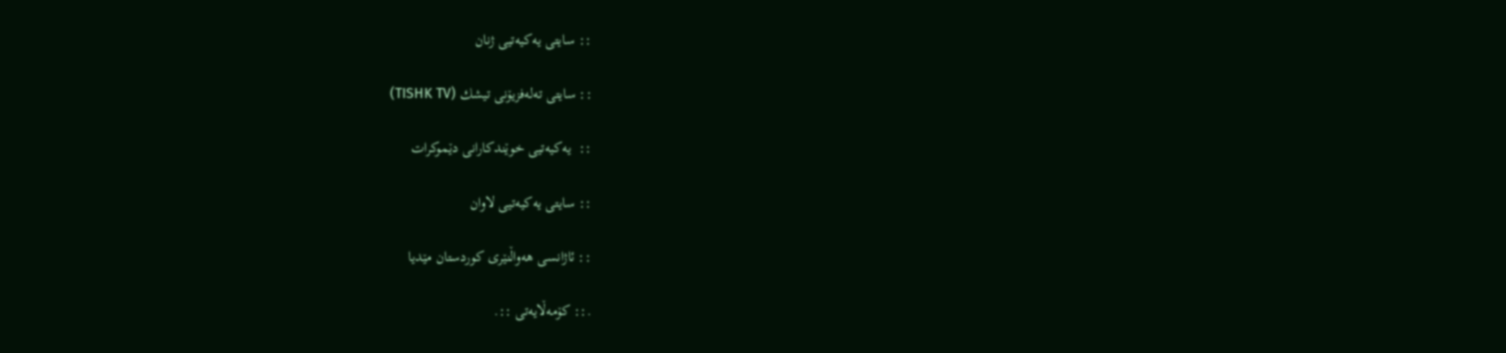:: سایتی یه‌كیه‌تیی ژنان

:: سایتی ته‌له‌فزیۆنی‌ تیشك (TISHK TV)

::  یه‌كیه‌تیی‌ خوێندكارانی‌ دێموكرات

:: سایتی یه‌کیه‌تیی لاوان

:: ئاژانسی هه‌واڵنێری كوردستان مێدیا

.:: کۆمه‌ڵایه‌تی ::.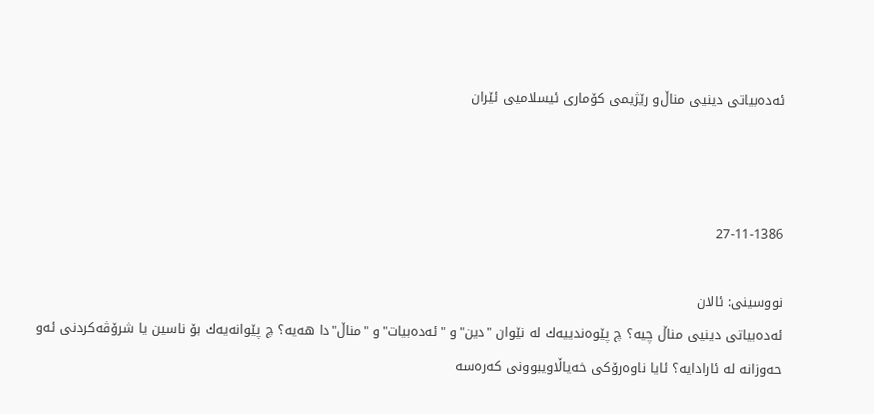ئه‌ده‌بیاتی‌ دینیی‌ مناڵ‌و رێژیمی‌ كۆماری‌ ئیسلامیی‌ ئێران



27-11-1386

نووسینی: ئالان
ئه‌ده‌بیاتی‌ دینیی‌ مناڵ چیه‌؟ چ پێوه‌ندییه‌ك له‌ نێوان "دین"و "ئه‌ده‌بیات"و "مناڵ"دا هه‌یه‌؟ چ پێوانه‌یه‌ك بۆ ناسین یا شرۆڤه‌كردنی‌ ئه‌‌و حه‌وزانه‌ له‌ ئارادایه‌؟ ئایا ناوه‌رۆكی‌ خه‌یاڵاویبوونی‌ كه‌ره‌سه‌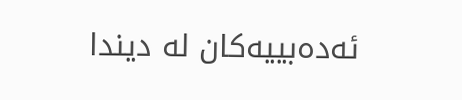ئه‌ده‌بییه‌كان له‌ دیندا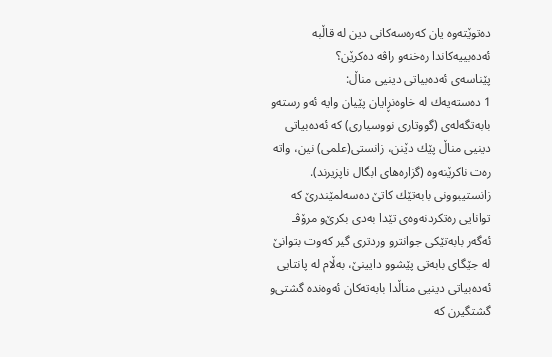ده‌توێته‌وه‌ یان كه‌ره‌سه‌كانی‌ دین له‌ قاڵبه‌ ئه‌ده‌بییه‌كاندا ره‌خنه‌‌و راڤه‌ ده‌كرێن؟
پێناسه‌ی‌ ئه‌ده‌بیاتی‌ دینیی‌ مناڵ:
1 ده‌سته‌یه‌ك له‌ خاوه‌نڕایان پێیان وایه‌ ئه‌‌و رسته‌‌و بابه‌تگه‌له‌ی‌ (گووتاری‌ نووسیاری) كه‌ ئه‌ده‌بیاتی‌ دینیی‌ مناڵ پێك دێنن، زانستی(علمی) نین، واته‌ ره‌ت ناكرێنه‌وه‌ (گزاره‌های‌ ابگال ناپزیرند). زانستیبوونی‌ بابه‌تێك كاتێ‌ ده‌سه‌لمێندرێ‌ كه‌ توانایی‌ ره‌تكردنه‌وه‌ی‌ تێدا به‌دی‌ بكرێ‌‌و مرۆڤـ ئه‌گه‌ر بابه‌تێكی‌ جوانتر‌و وردتری‌ گیر كه‌وت بتوانێ‌ له‌ جێگای‌ بابه‌تی‌ پێشوو دایینێ‌، به‌ڵام له‌ پانتایی‌ ئه‌ده‌بیاتی‌ دینیی‌ مناڵدا بابه‌ته‌كان ئه‌وه‌نده‌ گشتی‌‌و گشتگیرن كه‌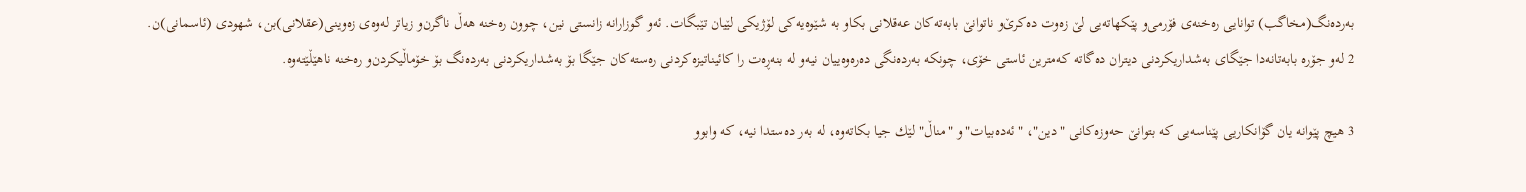به‌رده‌نگ(مخاگب) توانایی‌ ره‌خنه‌ی‌ فۆرمی‌‌و پێكهاته‌یی‌ لێ‌ زه‌وت ده‌كرێ‌‌و ناتوانێ‌ بابه‌ته‌كان عه‌قلانی‌ بكا‌و به‌ شێوه‌یه‌كی‌ لۆژیكی‌ لێیان تێبگات. ئه‌‌و گوزارانه‌ زانستی‌ نین، چوون ره‌خنه‌ هه‌ڵ ناگرن‌و زیاتر له‌وه‌ی‌ زه‌وینی(عقلانی)بن، شهودی‌ (ئاسمانی)ن.
2 له‌‌و جۆره‌ بابه‌تانه‌دا جێگای‌ به‌شداریكردنی‌ دیتران ده‌گاته‌ كه‌مترین ئاستی‌ خۆی، چونكه‌ به‌رده‌نگی‌ ده‌ره‌وه‌ییان نیه‌‌و له‌ بنه‌ڕه‌ت را كائیناتیزه‌كردنی‌ ره‌سته‌كان جێگا بۆ به‌شداریكردنی‌ به‌رده‌نگ بۆ خۆماڵیكردن‌و ره‌خنه‌ ناهێڵێته‌وه‌.

3 هیچ پێوانه‌ یان گۆانكاریی‌ پێناسه‌یی‌ كه‌ بتوانێ‌ حه‌وزه‌كانی‌ "دین"، "ئه‌ده‌بیات"و "مناڵ" لێك جیا بكاته‌وه‌، له‌ به‌ر ده‌ستدا نیه‌، كه‌ وابو‌و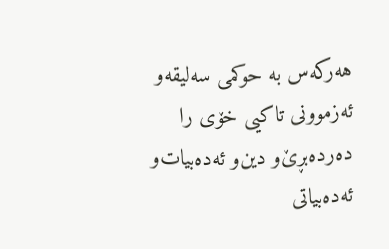هه‌ركه‌س به‌ حوكمی‌ سه‌لیقه‌‌و ئه‌زموونی‌ تاكیی‌ خۆی‌ را ده‌رده‌بڕێ‌‌و دین‌و ئه‌ده‌بیات‌و ئه‌ده‌بیاتی‌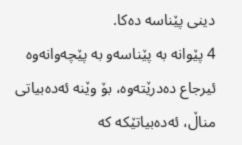دینی‌ پێناسه‌ ده‌كا.
4 پێوانه‌ به‌ پێناسه‌‌و به‌ پێچه‌وانه‌وه‌ ئیرجاع ده‌درێته‌وه‌، بۆ وێنه‌ ئه‌ده‌بیاتی‌ مناڵ، ئه‌ده‌بیاتێكه‌ كه‌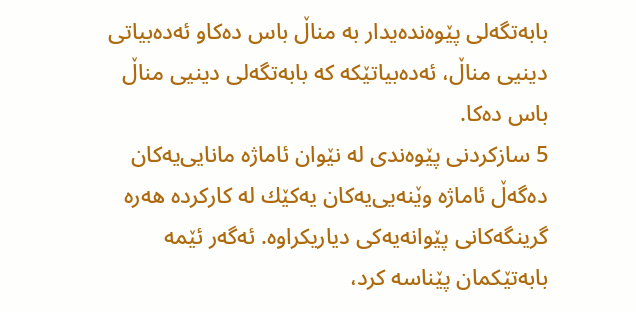بابه‌تگه‌لی‌ پێوه‌نده‌یدار به‌ مناڵ باس ده‌كا‌و ئه‌ده‌بیاتی‌ دینیی‌ مناڵ، ئه‌ده‌بیاتێكه‌ كه‌ بابه‌تگه‌لی‌ دینیی‌ مناڵ باس ده‌كا.
5 سازكردنی‌ پێوه‌ندی‌ له‌ نێوان ئاماژه‌ مانایی‌یه‌كان ده‌گه‌ڵ ئاماژه‌ وێنه‌یی‌یه‌كان یه‌كێك له‌ كاركرده‌ هه‌ره‌ گرینگه‌كانی‌ پێوانه‌یه‌كی‌ دیاریكراوه‌. ئه‌گه‌ر ئێمه‌ بابه‌تێكمان پێناسه‌ كرد،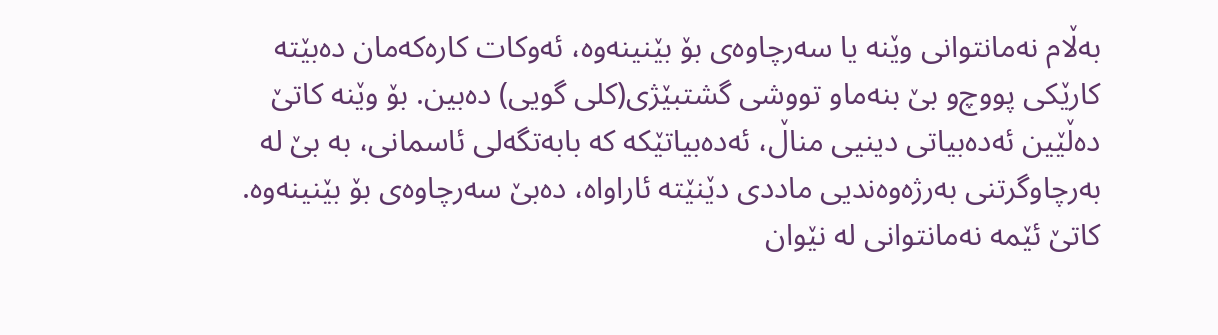به‌ڵام نه‌مانتوانی‌ وێنه‌ یا سه‌رچاوه‌ی‌ بۆ بێنینه‌وه‌، ئه‌وكات كاره‌كه‌مان ده‌بێته‌ كارێكی‌ پووچ‌و بێ‌ بنه‌ما‌و تووشی‌ گشتبێژی(كلی‌ گویی) ده‌بین. بۆ وێنه‌ كاتێ‌ ده‌ڵێین ئه‌ده‌بیاتی‌ دینیی‌ مناڵ، ئه‌ده‌بیاتێكه‌ كه‌ بابه‌تگه‌لی‌ ئاسمانی، به‌ بێ‌ له‌ به‌رچا‌وگرتنی‌ به‌رژه‌وه‌ندیی‌ ماددی‌ دێنێته‌ ئاراواه‌، ده‌بێ‌ سه‌رچاوه‌ی‌ بۆ بێنینه‌وه‌. كاتێ‌ ئێمه‌ نه‌مانتوانی‌ له‌ نێوان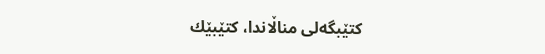كتێبگه‌لی‌ مناڵاندا، كتێبێك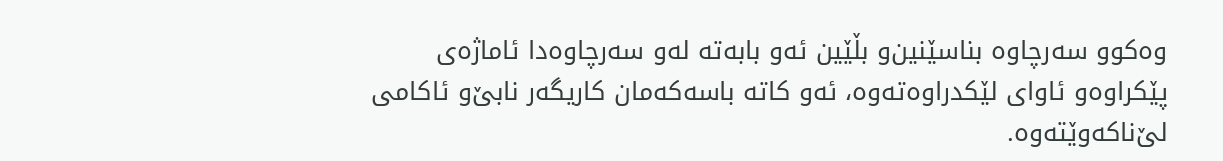وه‌كو‌و سه‌رچاوه‌ بناسێنین‌و بڵێین ئه‌‌و بابه‌ته‌ له‌‌و سه‌رچاوه‌دا ئاماژه‌ی‌ پێكراوه‌‌و ئاوای‌ لێكدراوه‌ته‌وه‌، ئه‌‌و كاته‌ باسه‌كه‌مان كاریگه‌ر نابێ‌‌و ئاكامی‌ لێ‌ناكه‌وێته‌وه‌.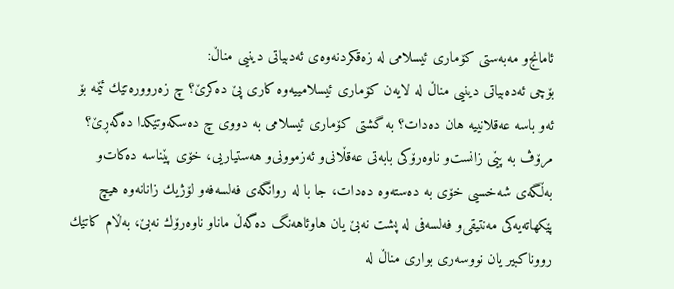ئامانج‌و مه‌به‌ستی‌ كۆماری‌ ئیسلامی‌ له‌ زه‌قكردنه‌وه‌ی‌ ئه‌دبیاتی‌ دینیی‌ مناڵ:
بۆچی‌ ئه‌ده‌بیاتی‌ دینیی‌ مناڵ له‌ لایه‌ن كۆماری‌ ئیسلامییه‌وه‌ كاری‌ پێ‌ ده‌كرێ؟ چ زه‌رووره‌تێك ئێمه‌ بۆ ئه‌‌و باسه‌ عه‌قلانییه‌ هان ده‌دات؟ به‌ گشتی‌ كۆماری‌ ئیسلامی‌ به‌ دووی‌ چ ده‌سكه‌وتێكدا ده‌گه‌ڕێ؟
مرۆڤ به‌ پێی‌ زانست‌و ناوه‌رۆكی‌ بابه‌تی‌ عه‌قڵانی‌‌و ئه‌زموونی‌‌و هه‌ستیاریی‌، خۆی‌ پێناسه‌ ده‌كات‌و به‌ڵگه‌ی‌ شه‌خسیی‌ خۆی‌ به‌ ده‌سته‌وه‌ ده‌دات، جا با له‌ روانگه‌ی‌ فه‌لسه‌فه‌و لۆژیك زانانه‌وه‌ هیچ پێكهاته‌یه‌كی‌ مه‌نتیقی‌‌و فه‌لسه‌فی‌ له‌ پشت نه‌بێ‌ یان هاوئاهه‌نگ ده‌گه‌ڵ مانا‌و ناوه‌رۆك نه‌بێ، به‌ڵام كاتێك رووناكبیر یان نووسه‌ری‌ بواری‌ مناڵ له‌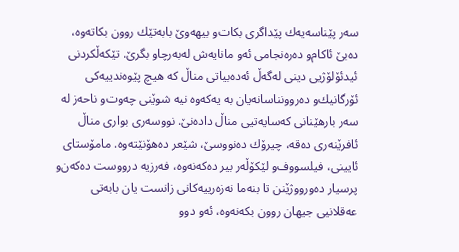سه‌ر پێناسه‌یه‌ك پێداگری‌ بكات‌و بیهه‌وێ‌ بابه‌تێك روون بكاته‌وه‌، ده‌بێ‌ ئاكام‌و ده‌ره‌نجامی‌ ئه‌‌و مانایه‌ش له‌به‌رچا‌و بگرێ. تێكه‌ڵكردنی‌ ئیدئۆلۆژیی‌ دینی‌ له‌گه‌ڵ ئه‌ده‌بیاتی‌ مناڵ كه‌ هیچ پێوه‌ندییه‌كی‌ ئۆرگانیك‌و ده‌روونناسانه‌یان به‌ یه‌كه‌وه‌ نیه‌ شوێنی‌ چه‌وت‌و ناحه‌ز له‌ سه‌ر بارهێنانی‌ كه‌سایه‌تیی‌ مناڵ داده‌نێ. نووسه‌ری‌ بواری‌ مناڵ ئافرێنه‌ری‌ ده‌قه‌، چیرۆك ده‌نووسێ، شێعر ده‌هۆنێته‌وه‌. مامۆستای‌ ئایینی، فیلسووف‌و لێكۆڵه‌ر بیر ده‌كه‌نه‌وه‌، فه‌رزیه‌ درووست ده‌كه‌ن‌و پرسیار ده‌ورووژێنن تا بنه‌ما نه‌زه‌رییه‌كانی‌ زانست یان بابه‌تی‌ عه‌قلانیی‌ جیهان روون بكه‌نه‌وه‌، ئه‌‌و دو‌و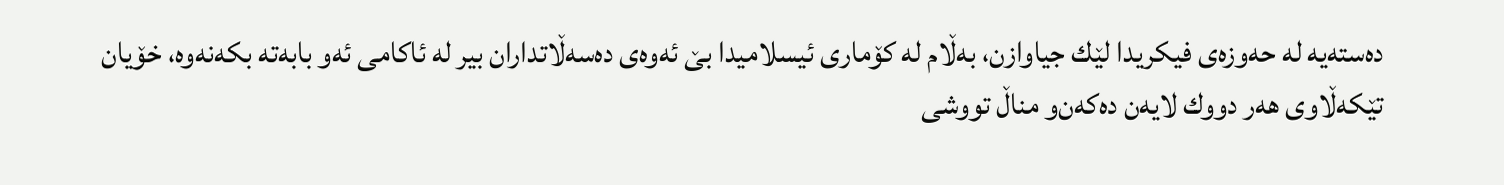ده‌سته‌یه‌ له‌ حه‌وزه‌ی‌ فیكریدا لێك جیاوازن، به‌ڵام له‌ كۆماری‌ ئیسلامیدا بێ‌ ئه‌وه‌ی‌ ده‌سه‌ڵاتداران بیر له‌ ئاكامی‌ ئه‌‌و بابه‌ته‌ بكه‌نه‌وه‌، خۆیان تێكه‌ڵاوی‌ هه‌ر دووك لایه‌ن ده‌كه‌ن‌و مناڵ تووشی‌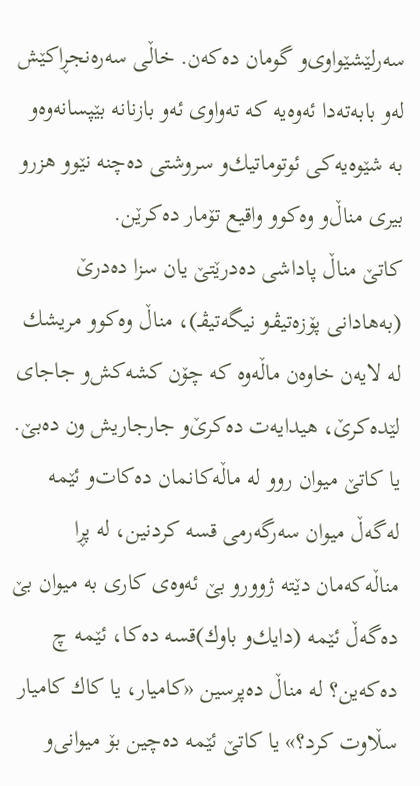سه‌رلێشێواوی‌و گومان ده‌كه‌ن. خاڵی‌ سه‌ره‌نجڕاكێش له‌‌و بابه‌ته‌دا ئه‌وه‌یه‌ كه‌ ته‌واوی‌ ئه‌‌و بازنانه‌ بێپسانه‌وه‌‌و به‌ شێوه‌یه‌كی‌ ئوتوماتیك‌و سروشتی‌ ده‌چنه‌ نێو‌و هزر‌و بیری‌ مناڵ‌و وه‌كو‌و واقیع تۆمار ده‌كرێن.
كاتێ‌ مناڵ پاداشی‌ ده‌درێتێ‌ یان سزا ده‌درێ‌ (به‌هادانی‌ پۆزه‌تیڤـ‌و نیگه‌تیڤـ)، مناڵ وه‌كو‌و مریشك له‌ لایه‌ن خاوه‌ن ماڵه‌وه‌ كه‌ چۆن كشه‌كش‌و جاجای‌ لێده‌كرێ، هیدایه‌ت ده‌كرێ‌‌و جارجاریش ون ده‌بێ. یا كاتێ‌ میوان رو‌و له‌ ماڵه‌كانمان ده‌كات‌و ئێمه‌ له‌گه‌ڵ میوان سه‌رگه‌رمی‌ قسه‌ كردنین، له‌ پڕا مناڵه‌كه‌مان دێته‌ ژوور‌و بێ‌ ئه‌وه‌ی‌ كاری‌ به‌ میوان بێ‌ ده‌گه‌ڵ ئێمه‌ (دایك‌و باوك)قسه‌ ده‌كا، ئێمه‌ چ ده‌كه‌ین؟ له‌ مناڵ ده‌پرسین «كامیار، یا كاك كامیار سڵاوت كرد؟» یا كاتێ‌ ئێمه‌ ده‌چین بۆ میوانی‌‌و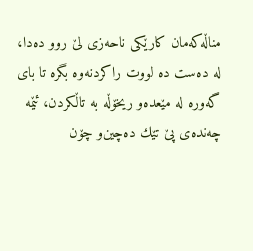مناڵه‌كه‌مان كارێكی‌ ناحه‌زی‌ لێ‌ رو‌و ده‌دا، له‌ ده‌ست ده‌ لووت راكردنه‌وه‌ بگره‌ تا بای‌ گه‌وره‌ له‌ مێعده‌‌و ریخۆڵه‌ به‌ تاڵكردن، ئێمه‌ چه‌نده‌ی‌ پێ‌ تێك ده‌چین‌و چۆن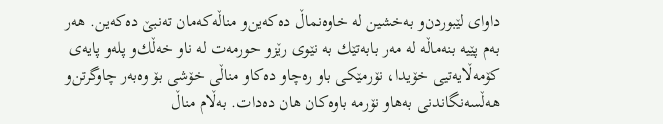داوای‌ لێبوردن‌و به‌خشین له‌ خاوه‌نماڵ ده‌كه‌ین‌و مناڵه‌كه‌مان ته‌نبێ‌ ده‌كه‌ین. هه‌ر به‌م پێیه‌ بنه‌ماڵه‌ له‌ مه‌ر بابه‌تێك به‌ نێوی‌ رێز‌و حورمه‌ت له‌ نا‌و خه‌ڵك‌و پله‌‌و پایه‌ی‌ كۆمه‌ڵایه‌تیی‌ خۆیدا، نۆرمێكی‌ با‌و ره‌چا‌و ده‌كا‌و مناڵی‌ خۆشی‌ بۆ وه‌به‌ر چا‌وگرتن‌و هه‌ڵسه‌نگاندنی‌ به‌ها‌و نۆرمه‌ باوه‌كان هان ده‌دات. به‌ڵام مناڵ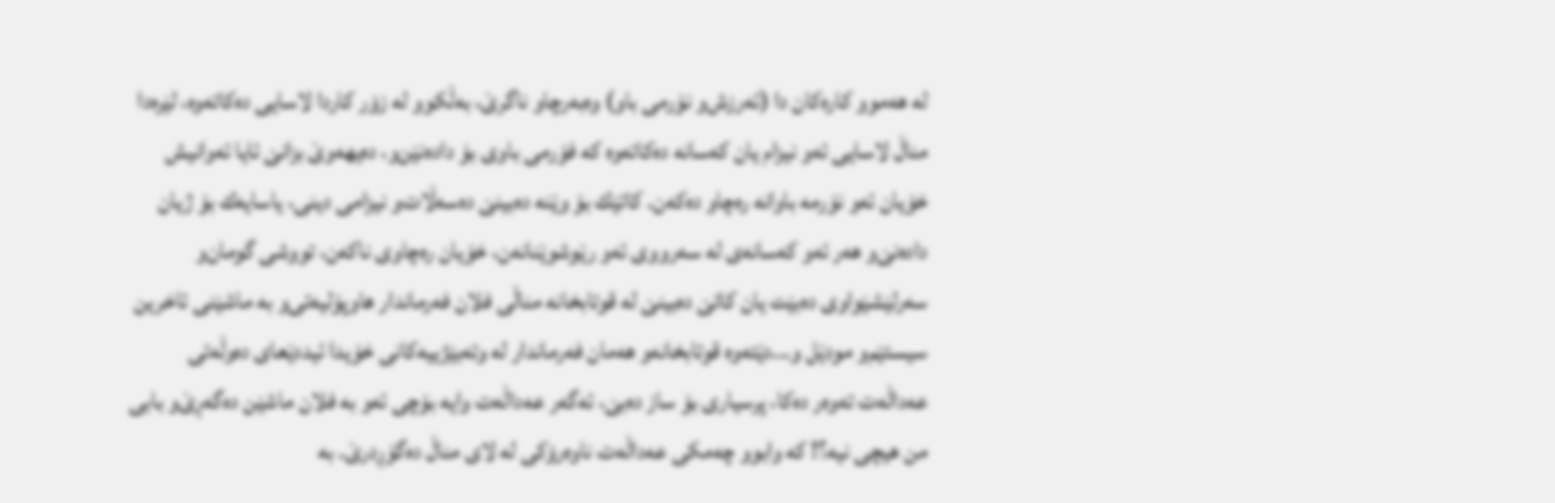له‌ هه‌مو‌و كاره‌كان دا (ئه‌رزش‌و نۆرمی‌ باو) وه‌به‌رچا‌و ناگرێ‌، به‌ڵكو‌و له‌ زۆر كاردا لاسایی‌ ده‌كاته‌وه‌، لێره‌دا مناڵ لاسایی‌ ئه‌‌و نیزام یان كه‌سانه‌ ده‌كاته‌وه‌ كه‌ فۆرمی‌ باوی‌ بۆ داده‌نێن‌و، ده‌یهه‌وێ‌ بزانێ‌ ئایا ئه‌وانیش خۆیان ئه‌‌و نۆرمه‌ باوانه‌ ره‌چا‌و ده‌كه‌ن. كاتێك بۆ وێنه‌ ده‌بینێ‌ ده‌سه‌ڵات‌و نیزامی‌ دینی‌، یاسایه‌ك بۆ ژیان داده‌نێ‌و هه‌ر ئه‌‌و كه‌سانه‌ی‌ له‌ سه‌رووی‌ ئه‌‌و رێوشوێنانه‌ن، خۆیان ره‌چاوی‌ ناكه‌ن، تووشی‌ گومان‌و سه‌رلێشێواوی‌ ده‌بێت یان كاتێ‌ ده‌بینێ‌ له‌ قوتابخانه‌ مناڵی‌ فلان فه‌رماندار هاوپۆلیه‌تی‌و به‌ ماشێنی‌ ئاخرین سیستێم‌و مودێل و...دێته‌وه‌ قوتابخانه‌‌و هه‌مان فه‌رماندار له‌ وته‌بێژییه‌كانی‌ خۆیدا ئیددێعای‌ ده‌وڵه‌تی‌ عه‌داڵه‌ت ته‌وه‌ر ده‌كا، پرسیاری‌ بۆ ساز ده‌بێ، ئه‌گه‌ر عه‌داڵه‌ت وایه‌ بۆچی‌ ئه‌‌و به‌ فلان ماشێن ده‌گه‌ڕێ‌‌و بابی‌ من هیچی‌ نیه‌؟! كه‌ وابو‌و چه‌مكی‌ عه‌داڵه‌ت ناوه‌رۆكی‌ له‌ لای‌ مناڵ ده‌گۆڕدرێ. به‌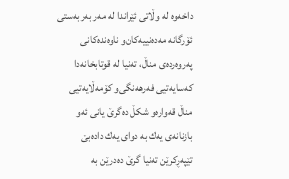داخه‌وه‌ له‌ وڵاتی‌ ئێراندا له‌ مه‌ر به‌ربه‌ستی‌ ئۆرگانه‌ مه‌ده‌نییه‌كان‌و ناوه‌نده‌كانی‌ په‌روه‌رده‌ی‌ مناڵ، ته‌نیا له‌ قوتابخانه‌دا كه‌سایه‌تیی‌ فه‌رهه‌نگی‌‌و كۆمه‌ڵایه‌تیی‌ مناڵ قه‌واره‌‌و شكڵ ده‌گرێ‌ یانی‌ ئه‌‌و بازنانه‌ی‌ یه‌ك به‌ دوای‌ یه‌ك داده‌بێ‌ تێپه‌ڕكرێن ته‌نیا گرێ‌ ده‌درێن به‌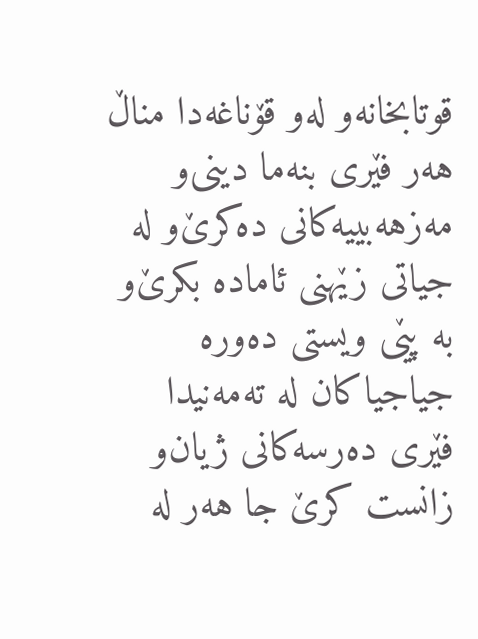قوتابخانه‌‌و له‌‌و قۆناغه‌دا مناڵ هه‌ر فێری‌ بنه‌ما دینی‌‌و مه‌زهه‌بییه‌كانی‌ ده‌كرێ‌و له‌ جیاتی‌ زێهنی‌ ئاماده‌ بكرێ‌و به‌ پێی‌ ویستی‌ ده‌وره‌ جیاجیاكان له‌ ته‌مه‌نیدا فێری‌ ده‌رسه‌كانی‌ ژیان‌و زانست كرێ‌ جا هه‌ر له‌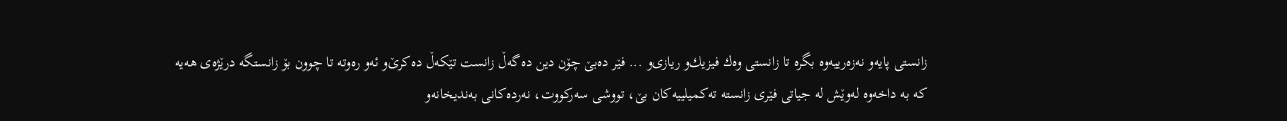زانستی‌ پایه‌‌و نه‌زه‌رییه‌وه‌ بگره‌ تا زانستی‌ وه‌ك فیزیك‌و ریازی‌‌و ... فێر ده‌بێ‌ چۆن دین ده‌گه‌ڵ زانست تێكه‌ڵ ده‌كرێ‌‌و ئه‌‌و ره‌وته‌ تا چوون بۆ زانستگه‌ درێژه‌ی‌ هه‌یه‌ كه‌ به‌ داخه‌وه‌ له‌وێش له‌ جیاتی‌ فێری‌ زانسته‌ ته‌كمیلییه‌كان بێ، تووشی‌ سه‌ركووت، نه‌رده‌كانی‌ به‌ندیخانه‌‌و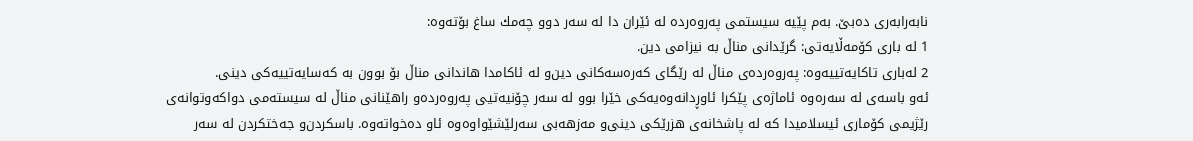نابه‌رابه‌ری‌ ده‌بێ. به‌م پێیه‌ سیستمی‌ په‌روه‌رده‌ له‌ ئێران دا له‌ سه‌ر دو‌و چه‌مك ساغ بۆته‌وه‌:
1 له‌ باری‌ كۆمه‌ڵایه‌تی: گرێدانی‌ مناڵ به‌ نیزامی‌ دین.
2 له‌باری‌ تاكایه‌تییه‌وه‌: په‌روه‌رده‌ی‌ مناڵ له‌ رێگای‌ كه‌ره‌سه‌كانی‌ دین‌و له‌ ئاكامدا هاندانی‌ مناڵ بۆ بوون به‌ كه‌سایه‌تییه‌كی‌ دینی.
ئه‌‌و باسه‌ی‌ له‌ سه‌ره‌وه‌ ئاماژه‌ی‌ پێكرا ئاوڕدانه‌وه‌یه‌كی‌ خێرا بو‌و له‌ سه‌ر چۆنیه‌تیی‌ په‌روه‌رده‌‌و راهێنانی‌ مناڵ له‌ سیسته‌می‌ دواكه‌وتوانه‌ی‌ رێژیمی‌ كۆماری‌ ئیسلامیدا كه‌ له‌ پاشخانه‌ی‌ هزرێكی‌ دینی‌و مه‌زهه‌بی‌ سه‌رلێشێوا‌وه‌وه‌ ئا‌و ده‌خواته‌وه‌. باسكردن‌و جه‌ختكردن له‌ سه‌ر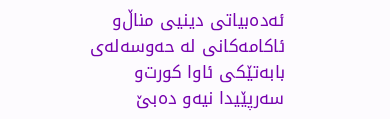ئه‌ده‌بیاتی‌ دینیی‌ مناڵ‌و ئاكامه‌كانی‌ له‌ حه‌وسه‌له‌ی‌ بابه‌تێكی‌ ئاوا كورت‌و سه‌رپێیدا نیه‌‌و ده‌بێ‌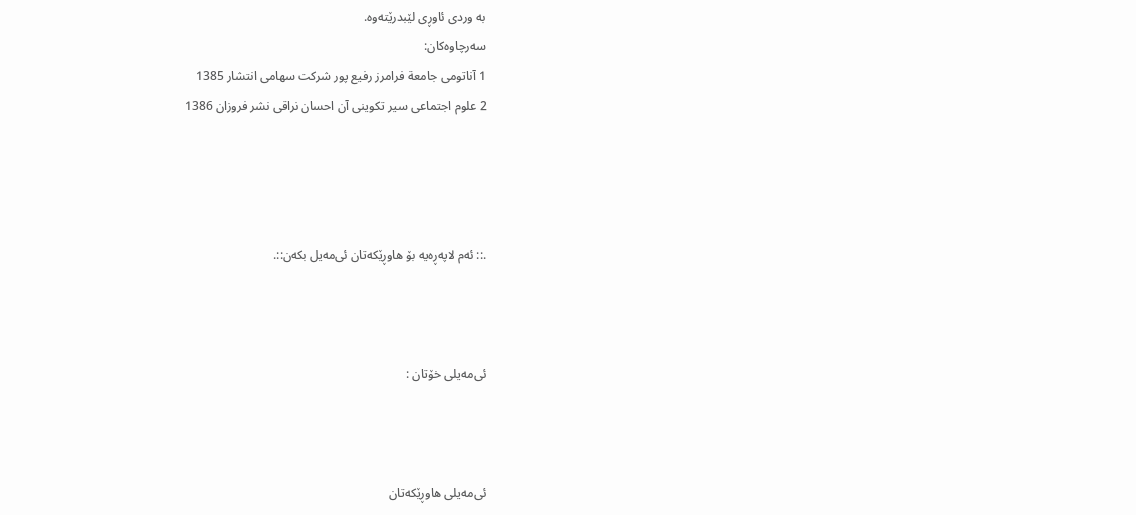به‌ وردی‌ ئاوڕی‌ لێبدرێته‌وه‌.
سه‌رچاوه‌كان:
1 آناتومى جامعة فرامرز رفيع پور شركت سهامى انتشار 1385
2 علوم اجتماعى سير تكوينى آن احسان نراقى نشر فروزان 1386




.:: ئه‌م لاپه‌ڕه‌یه بۆ هاوڕێکه‌تان ئی‌مه‌یل بکه‌ن::.



ئی‌مه‌یلی خۆتان :



ئی‌مه‌یلی هاوڕێکه‌تان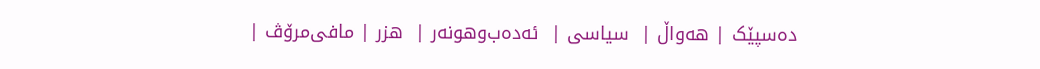ده‌سپێک | هه‌واڵ |  سیاسی |  ئه‌ده‌ب‌وهونه‌ر |  هزر | مافی‌مرۆڤ |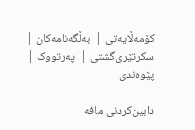کۆمه‌ڵایه‌تی |  به‌ڵگه‌نامه‌کان |  سکرتێری‌گشتی |  په‌رتووک |  پێوه‌ندی

دابین‌كردنی‌ مافه‌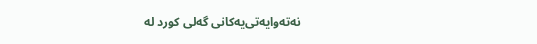نه‌ته‌وایه‌تی‌یه‌کانی گه‌لی‌ كورد له‌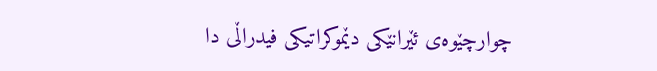چوارچێوه‌ی ئێرانێکی دێموكراتیكی‌ فیدراڵی‌ دا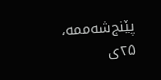پێنج‌شه‌ممه، ۲۵‌ی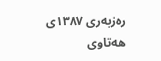ره‌زبه‌ری ۱۳۸۷ی هه‌تاوی